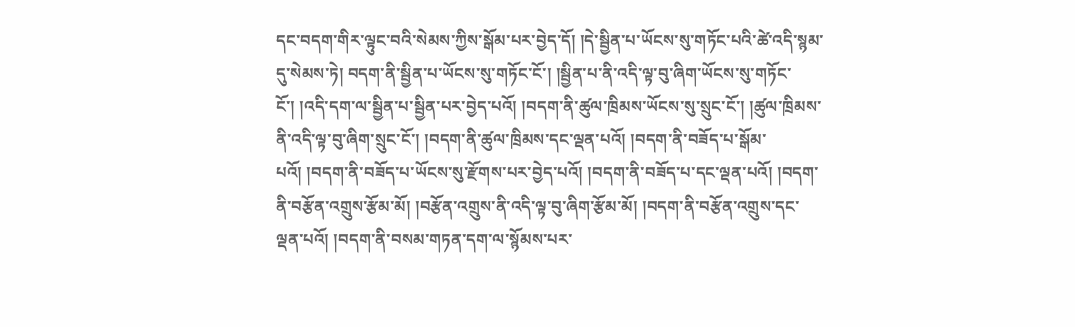དང་བདག་གིར་ལྟུང་བའི་སེམས་ཀྱིས་སྒོམ་པར་བྱེད་དོ། །དེ་སྦྱིན་པ་ཡོངས་སུ་གཏོང་པའི་ཚེ་འདི་སྙམ་དུ་སེམས་ཏེ། བདག་ནི་སྦྱིན་པ་ཡོངས་སུ་གཏོང་ངོ་། །སྦྱིན་པ་ནི་འདི་ལྟ་བུ་ཞིག་ཡོངས་སུ་གཏོང་ངོ་། །འདི་དག་ལ་སྦྱིན་པ་སྦྱིན་པར་བྱེད་པའོ། །བདག་ནི་ཚུལ་ཁྲིམས་ཡོངས་སུ་སྲུང་ངོ་། །ཚུལ་ཁྲིམས་ནི་འདི་ལྟ་བུ་ཞིག་སྲུང་ངོ་། །བདག་ནི་ཚུལ་ཁྲིམས་དང་ལྡན་པའོ། །བདག་ནི་བཟོད་པ་སྒོམ་པའོ། །བདག་ནི་བཟོད་པ་ཡོངས་སུ་རྫོགས་པར་བྱེད་པའོ། །བདག་ནི་བཟོད་པ་དང་ལྡན་པའོ། །བདག་ནི་བརྩོན་འགྲུས་རྩོམ་མོ། །བརྩོན་འགྲུས་ནི་འདི་ལྟ་བུ་ཞིག་རྩོམ་མོ། །བདག་ནི་བརྩོན་འགྲུས་དང་ལྡན་པའོ། །བདག་ནི་བསམ་གཏན་དག་ལ་སྙོམས་པར་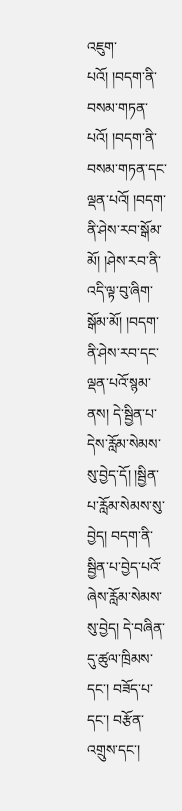འཇུག་པའོ། །བདག་ནི་བསམ་གཏན་པའོ། །བདག་ནི་བསམ་གཏན་དང་ལྡན་པའོ། །བདག་ནི་ཤེས་རབ་སྒོམ་མོ། །ཤེས་རབ་ནི་འདི་ལྟ་བུ་ཞིག་སྒོམ་མོ། །བདག་ནི་ཤེས་རབ་དང་ལྡན་པའོ་སྙམ་ནས། དེ་སྦྱིན་པ་དེས་རློམ་སེམས་སུ་བྱེད་དོ། །སྦྱིན་པ་རློམ་སེམས་སུ་བྱེད། བདག་ནི་སྦྱིན་པ་བྱེད་པའོ་ཞེས་རློམ་སེམས་སུ་བྱེད། དེ་བཞིན་དུ་ཚུལ་ཁྲིམས་དང་། བཟོད་པ་དང་། བརྩོན་འགྲུས་དང་།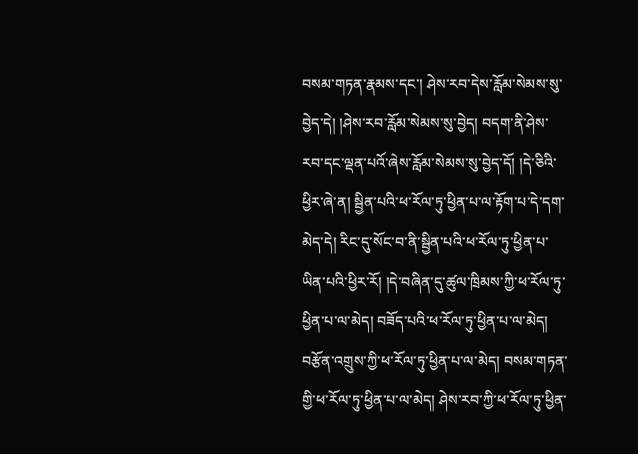བསམ་གཏན་རྣམས་དང་། ཤེས་རབ་དེས་རློམ་སེམས་སུ་བྱེད་དེ། །ཤེས་རབ་རློམ་སེམས་སུ་བྱེད། བདག་ནི་ཤེས་རབ་དང་ལྡན་པའོ་ཞེས་རློམ་སེམས་སུ་བྱེད་དོ། །དེ་ཅིའི་ཕྱིར་ཞེ་ན། སྦྱིན་པའི་ཕ་རོལ་ཏུ་ཕྱིན་པ་ལ་རྟོག་པ་དེ་དག་མེད་དེ། རིང་དུ་སོང་བ་ནི་སྦྱིན་པའི་ཕ་རོལ་ཏུ་ཕྱིན་པ་ཡིན་པའི་ཕྱིར་རོ། །དེ་བཞིན་དུ་ཚུལ་ཁྲིམས་ཀྱི་ཕ་རོལ་ཏུ་ཕྱིན་པ་ལ་མེད། བཟོད་པའི་ཕ་རོལ་ཏུ་ཕྱིན་པ་ལ་མེད། བརྩོན་འགྲུས་ཀྱི་ཕ་རོལ་ཏུ་ཕྱིན་པ་ལ་མེད། བསམ་གཏན་གྱི་ཕ་རོལ་ཏུ་ཕྱིན་པ་ལ་མེད། ཤེས་རབ་ཀྱི་ཕ་རོལ་ཏུ་ཕྱིན་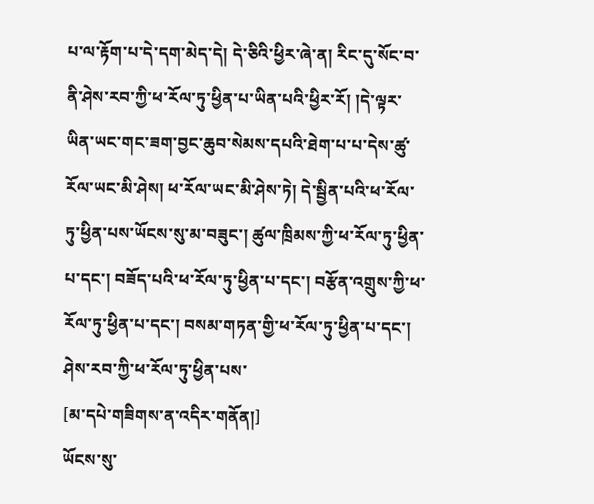པ་ལ་རྟོག་པ་དེ་དག་མེད་དེ། དེ་ཅིའི་ཕྱིར་ཞེ་ན། རིང་དུ་སོང་བ་ནི་ཤེས་རབ་ཀྱི་ཕ་རོལ་ཏུ་ཕྱིན་པ་ཡིན་པའི་ཕྱིར་རོ། །དེ་ལྟར་ཡིན་ཡང་གང་ཟག་བྱང་ཆུབ་སེམས་དཔའི་ཐེག་པ་པ་དེས་ཚུ་རོལ་ཡང་མི་ཤེས། ཕ་རོལ་ཡང་མི་ཤེས་ཏེ། དེ་སྦྱིན་པའི་ཕ་རོལ་ཏུ་ཕྱིན་པས་ཡོངས་སུ་མ་བཟུང་། ཚུལ་ཁྲིམས་ཀྱི་ཕ་རོལ་ཏུ་ཕྱིན་པ་དང་། བཟོད་པའི་ཕ་རོལ་ཏུ་ཕྱིན་པ་དང་། བརྩོན་འགྲུས་ཀྱི་ཕ་རོལ་ཏུ་ཕྱིན་པ་དང་། བསམ་གཏན་གྱི་ཕ་རོལ་ཏུ་ཕྱིན་པ་དང་། ཤེས་རབ་ཀྱི་ཕ་རོལ་ཏུ་ཕྱིན་པས་
[མ་དཔེ་གཟིགས་ན་འདིར་གནོན།]
ཡོངས་སུ་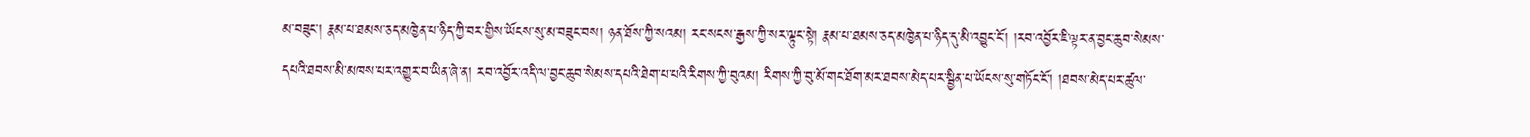མ་བཟུང་། རྣམ་པ་ཐམས་ཅད་མཁྱེན་པ་ཉིད་ཀྱི་བར་གྱིས་ཡོངས་སུ་མ་བཟུང་བས། ཉན་ཐོས་ཀྱི་སའམ། རང་སངས་རྒྱས་ཀྱི་སར་ལྟུང་སྟེ། རྣམ་པ་ཐམས་ཅད་མཁྱེན་པ་ཉིད་དུ་མི་འབྱུང་ངོ་། །རབ་འབྱོར་ཇི་ལྟར་ན་བྱང་ཆུབ་སེམས་དཔའི་ཐབས་མི་མཁས་པར་འགྱུར་བ་ཡིན་ཞེ་ན། རབ་འབྱོར་འདི་ལ་བྱང་ཆུབ་སེམས་དཔའི་ཐེག་པ་པའི་རིགས་ཀྱི་བུའམ། རིགས་ཀྱི་བུ་མོ་གང་ཐོག་མར་ཐབས་མེད་པར་སྦྱིན་པ་ཡོངས་སུ་གཏོང་ངོ་། །ཐབས་མེད་པར་ཚུལ་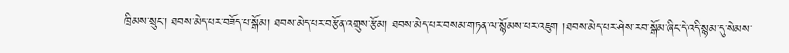ཁྲིམས་སྲུང་། ཐབས་མེད་པར་བཟོད་པ་སྒོམ། ཐབས་མེད་པར་བརྩོན་འགྲུས་རྩོམ། ཐབས་མེད་པར་བསམ་གཏན་ལ་སྙོམས་པར་འཇུག །ཐབས་མེད་པར་ཤེས་རབ་སྒོམ་ཞིང་དེ་འདི་སྙམ་དུ་སེམས་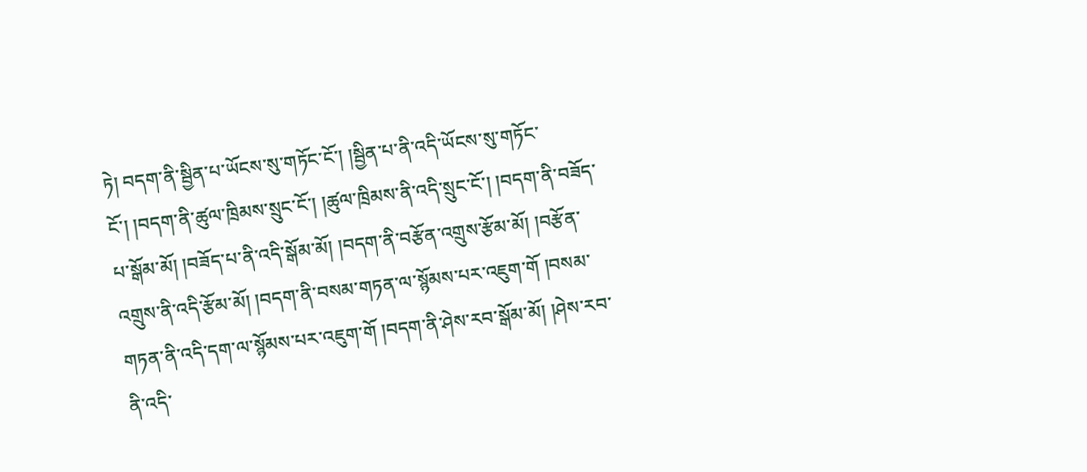ཏེ། བདག་ནི་སྦྱིན་པ་ཡོངས་སུ་གཏོང་ངོ་། །སྦྱིན་པ་ནི་འདི་ཡོངས་སུ་གཏོང་ངོ་། །བདག་ནི་ཚུལ་ཁྲིམས་སྲུང་ངོ་། །ཚུལ་ཁྲིམས་ནི་འདི་སྲུང་ངོ་། །བདག་ནི་བཟོད་པ་སྒོམ་མོ། །བཟོད་པ་ནི་འདི་སྒོམ་མོ། །བདག་ནི་བརྩོན་འགྲུས་རྩོམ་མོ། །བརྩོན་འགྲུས་ནི་འདི་རྩོམ་མོ། །བདག་ནི་བསམ་གཏན་ལ་སྙོམས་པར་འཇུག་གོ །བསམ་གཏན་ནི་འདི་དག་ལ་སྙོམས་པར་འཇུག་གོ །བདག་ནི་ཤེས་རབ་སྒོམ་མོ། །ཤེས་རབ་ནི་འདི་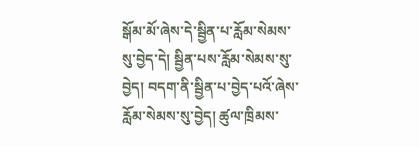སྒོམ་མོ་ཞེས་དེ་སྦྱིན་པ་རློམ་སེམས་སུ་བྱེད་དེ། སྦྱིན་པས་རློམ་སེམས་སུ་བྱེད། བདག་ནི་སྦྱིན་པ་བྱེད་པའོ་ཞེས་རློམ་སེམས་སུ་བྱེད། ཚུལ་ཁྲིམས་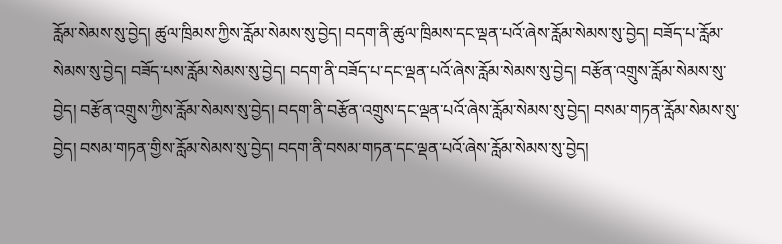རློམ་སེམས་སུ་བྱེད། ཚུལ་ཁྲིམས་ཀྱིས་རློམ་སེམས་སུ་བྱེད། བདག་ནི་ཚུལ་ཁྲིམས་དང་ལྡན་པའོ་ཞེས་རློམ་སེམས་སུ་བྱེད། བཟོད་པ་རློམ་སེམས་སུ་བྱེད། བཟོད་པས་རློམ་སེམས་སུ་བྱེད། བདག་ནི་བཟོད་པ་དང་ལྡན་པའོ་ཞེས་རློམ་སེམས་སུ་བྱེད། བརྩོན་འགྲུས་རློམ་སེམས་སུ་བྱེད། བརྩོན་འགྲུས་ཀྱིས་རློམ་སེམས་སུ་བྱེད། བདག་ནི་བརྩོན་འགྲུས་དང་ལྡན་པའོ་ཞེས་རློམ་སེམས་སུ་བྱེད། བསམ་གཏན་རློམ་སེམས་སུ་བྱེད། བསམ་གཏན་གྱིས་རློམ་སེམས་སུ་བྱེད། བདག་ནི་བསམ་གཏན་དང་ལྡན་པའོ་ཞེས་རློམ་སེམས་སུ་བྱེད།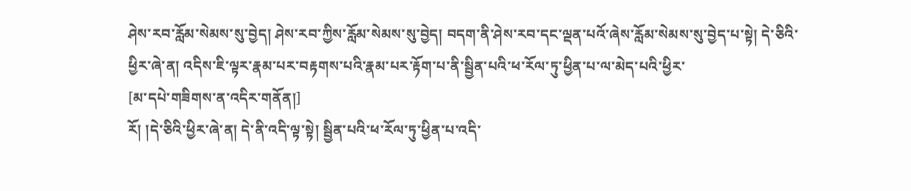ཤེས་རབ་རློམ་སེམས་སུ་བྱེད། ཤེས་རབ་ཀྱིས་རློམ་སེམས་སུ་བྱེད། བདག་ནི་ཤེས་རབ་དང་ལྡན་པའོ་ཞེས་རློམ་སེམས་སུ་བྱེད་པ་སྟེ། དེ་ཅིའི་ཕྱིར་ཞེ་ན། འདིས་ཇི་ལྟར་རྣམ་པར་བརྟགས་པའི་རྣམ་པར་རྟོག་པ་ནི་སྦྱིན་པའི་ཕ་རོལ་ཏུ་ཕྱིན་པ་ལ་མེད་པའི་ཕྱིར་
[མ་དཔེ་གཟིགས་ན་འདིར་གནོན།]
རོ། །དེ་ཅིའི་ཕྱིར་ཞེ་ན། དེ་ནི་འདི་ལྟ་སྟེ། སྦྱིན་པའི་ཕ་རོལ་ཏུ་ཕྱིན་པ་འདི་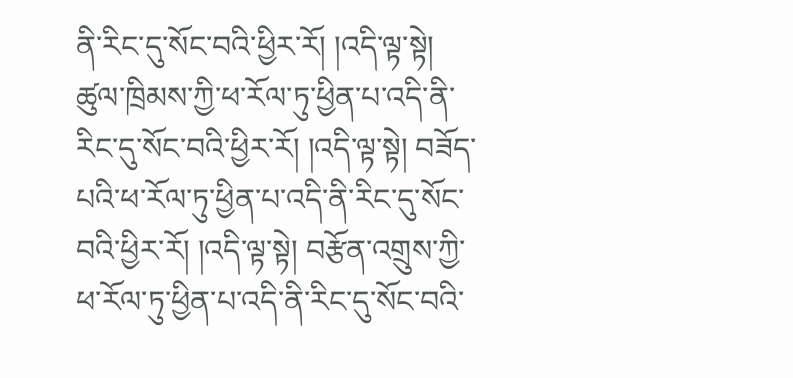ནི་རིང་དུ་སོང་བའི་ཕྱིར་རོ། །འདི་ལྟ་སྟེ། ཚུལ་ཁྲིམས་ཀྱི་ཕ་རོལ་ཏུ་ཕྱིན་པ་འདི་ནི་རིང་དུ་སོང་བའི་ཕྱིར་རོ། །འདི་ལྟ་སྟེ། བཟོད་པའི་ཕ་རོལ་ཏུ་ཕྱིན་པ་འདི་ནི་རིང་དུ་སོང་བའི་ཕྱིར་རོ། །འདི་ལྟ་སྟེ། བརྩོན་འགྲུས་ཀྱི་ཕ་རོལ་ཏུ་ཕྱིན་པ་འདི་ནི་རིང་དུ་སོང་བའི་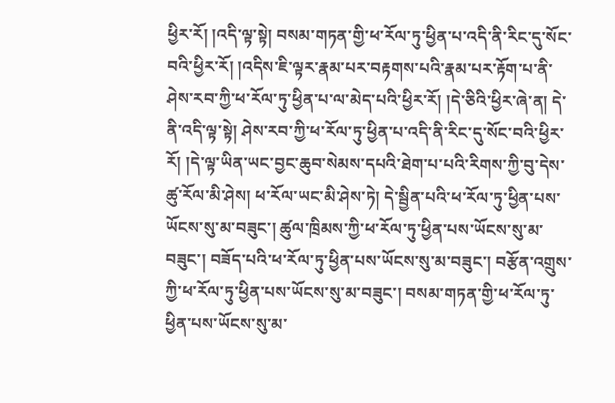ཕྱིར་རོ། །འདི་ལྟ་སྟེ། བསམ་གཏན་གྱི་ཕ་རོལ་ཏུ་ཕྱིན་པ་འདི་ནི་རིང་དུ་སོང་བའི་ཕྱིར་རོ། །འདིས་ཇི་ལྟར་རྣམ་པར་བརྟགས་པའི་རྣམ་པར་རྟོག་པ་ནི་ཤེས་རབ་ཀྱི་ཕ་རོལ་ཏུ་ཕྱིན་པ་ལ་མེད་པའི་ཕྱིར་རོ། །དེ་ཅིའི་ཕྱིར་ཞེ་ན། དེ་ནི་འདི་ལྟ་སྟེ། ཤེས་རབ་ཀྱི་ཕ་རོལ་ཏུ་ཕྱིན་པ་འདི་ནི་རིང་དུ་སོང་བའི་ཕྱིར་རོ། །དེ་ལྟ་ཡིན་ཡང་བྱང་ཆུབ་སེམས་དཔའི་ཐེག་པ་པའི་རིགས་ཀྱི་བུ་དེས་ཚུ་རོལ་མི་ཤེས། ཕ་རོལ་ཡང་མི་ཤེས་ཏེ། དེ་སྦྱིན་པའི་ཕ་རོལ་ཏུ་ཕྱིན་པས་ཡོངས་སུ་མ་བཟུང་། ཚུལ་ཁྲིམས་ཀྱི་ཕ་རོལ་ཏུ་ཕྱིན་པས་ཡོངས་སུ་མ་བཟུང་། བཟོད་པའི་ཕ་རོལ་ཏུ་ཕྱིན་པས་ཡོངས་སུ་མ་བཟུང་། བརྩོན་འགྲུས་ཀྱི་ཕ་རོལ་ཏུ་ཕྱིན་པས་ཡོངས་སུ་མ་བཟུང་། བསམ་གཏན་གྱི་ཕ་རོལ་ཏུ་ཕྱིན་པས་ཡོངས་སུ་མ་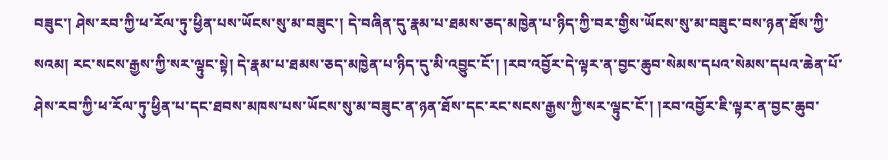བཟུང་། ཤེས་རབ་ཀྱི་ཕ་རོལ་ཏུ་ཕྱིན་པས་ཡོངས་སུ་མ་བཟུང་། དེ་བཞིན་དུ་རྣམ་པ་ཐམས་ཅད་མཁྱེན་པ་ཉིད་ཀྱི་བར་གྱིས་ཡོངས་སུ་མ་བཟུང་བས་ཉན་ཐོས་ཀྱི་སའམ། རང་སངས་རྒྱས་ཀྱི་སར་ལྟུང་སྟེ། དེ་རྣམ་པ་ཐམས་ཅད་མཁྱེན་པ་ཉིད་དུ་མི་འབྱུང་ངོ་། །རབ་འབྱོར་དེ་ལྟར་ན་བྱང་ཆུབ་སེམས་དཔའ་སེམས་དཔའ་ཆེན་པོ་ཤེས་རབ་ཀྱི་ཕ་རོལ་ཏུ་ཕྱིན་པ་དང་ཐབས་མཁས་པས་ཡོངས་སུ་མ་བཟུང་ན་ཉན་ཐོས་དང་རང་སངས་རྒྱས་ཀྱི་སར་ལྟུང་ངོ་། །རབ་འབྱོར་ཇི་ལྟར་ན་བྱང་ཆུབ་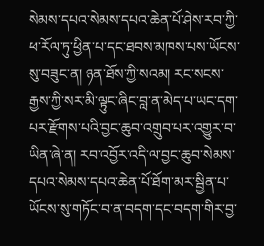སེམས་དཔའ་སེམས་དཔའ་ཆེན་པོ་ཤེས་རབ་ཀྱི་ཕ་རོལ་ཏུ་ཕྱིན་པ་དང་ཐབས་མཁས་པས་ཡོངས་སུ་བཟུང་ན། ཉན་ཐོས་ཀྱི་སའམ། རང་སངས་རྒྱས་ཀྱི་སར་མི་ལྟུང་ཞིང་བླ་ན་མེད་པ་ཡང་དག་པར་རྫོགས་པའི་བྱང་ཆུབ་འགྲུབ་པར་འགྱུར་བ་ཡིན་ཞེ་ན། རབ་འབྱོར་འདི་ལ་བྱང་ཆུབ་སེམས་དཔའ་སེམས་དཔའ་ཆེན་པོ་ཐོག་མར་སྦྱིན་པ་ཡོངས་སུ་གཏོང་བ་ན་བདག་དང་བདག་གིར་བྱ་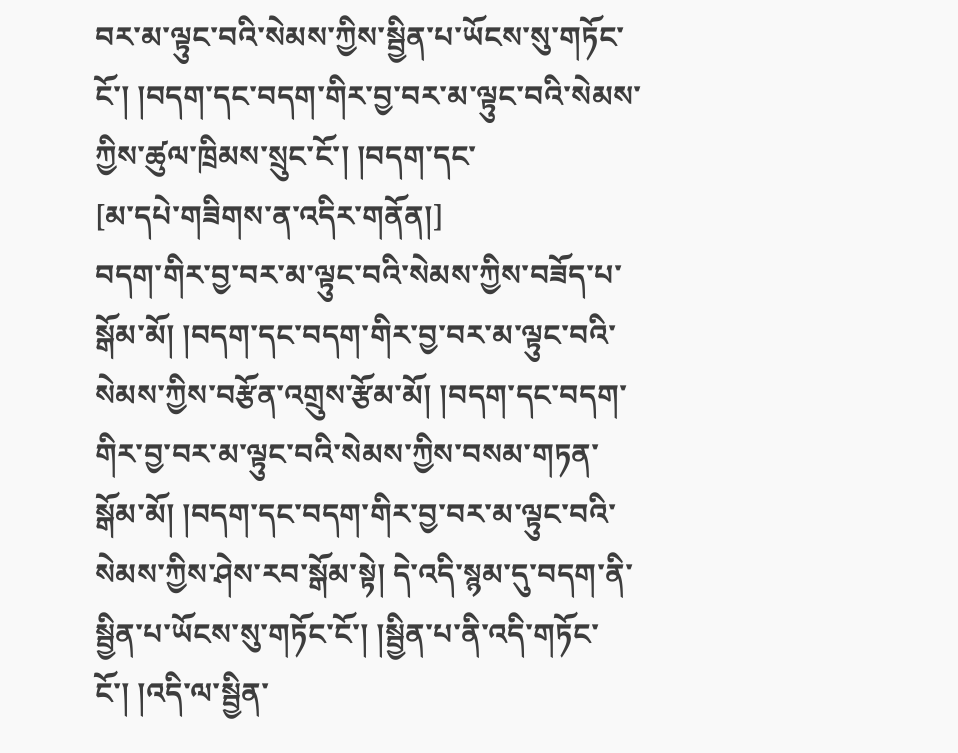བར་མ་ལྟུང་བའི་སེམས་ཀྱིས་སྦྱིན་པ་ཡོངས་སུ་གཏོང་ངོ་། །བདག་དང་བདག་གིར་བྱ་བར་མ་ལྟུང་བའི་སེམས་ཀྱིས་ཚུལ་ཁྲིམས་སྲུང་ངོ་། །བདག་དང་
[མ་དཔེ་གཟིགས་ན་འདིར་གནོན།]
བདག་གིར་བྱ་བར་མ་ལྟུང་བའི་སེམས་ཀྱིས་བཟོད་པ་སྒོམ་མོ། །བདག་དང་བདག་གིར་བྱ་བར་མ་ལྟུང་བའི་སེམས་ཀྱིས་བརྩོན་འགྲུས་རྩོམ་མོ། །བདག་དང་བདག་གིར་བྱ་བར་མ་ལྟུང་བའི་སེམས་ཀྱིས་བསམ་གཏན་སྒོམ་མོ། །བདག་དང་བདག་གིར་བྱ་བར་མ་ལྟུང་བའི་སེམས་ཀྱིས་ཤེས་རབ་སྒོམ་སྟེ། དེ་འདི་སྙམ་དུ་བདག་ནི་སྦྱིན་པ་ཡོངས་སུ་གཏོང་ངོ་། །སྦྱིན་པ་ནི་འདི་གཏོང་ངོ་། །འདི་ལ་སྦྱིན་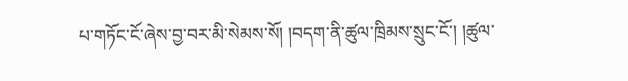པ་གཏོང་ངོ་ཞེས་བྱ་བར་མི་སེམས་སོ། །བདག་ནི་ཚུལ་ཁྲིམས་སྲུང་ངོ་། །ཚུལ་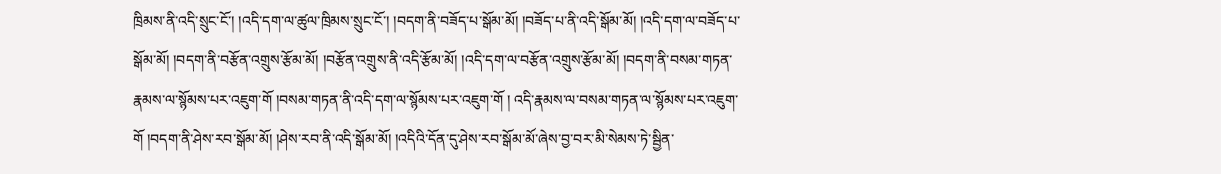ཁྲིམས་ནི་འདི་སྲུང་ངོ་། །འདི་དག་ལ་ཚུལ་ཁྲིམས་སྲུང་ངོ་། །བདག་ནི་བཟོད་པ་སྒོམ་མོ། །བཟོད་པ་ནི་འདི་སྒོམ་མོ། །འདི་དག་ལ་བཟོད་པ་སྒོམ་མོ། །བདག་ནི་བརྩོན་འགྲུས་རྩོམ་མོ། །བརྩོན་འགྲུས་ནི་འདི་རྩོམ་མོ། །འདི་དག་ལ་བརྩོན་འགྲུས་རྩོམ་མོ། །བདག་ནི་བསམ་གཏན་རྣམས་ལ་སྙོམས་པར་འཇུག་གོ །བསམ་གཏན་ནི་འདི་དག་ལ་སྙོམས་པར་འཇུག་གོ ། འདི་རྣམས་ལ་བསམ་གཏན་ལ་སྙོམས་པར་འཇུག་གོ །བདག་ནི་ཤེས་རབ་སྒོམ་མོ། །ཤེས་རབ་ནི་འདི་སྒོམ་མོ། །འདིའི་དོན་དུ་ཤེས་རབ་སྒོམ་མོ་ཞེས་བྱ་བར་མི་སེམས་ཏེ་སྦྱིན་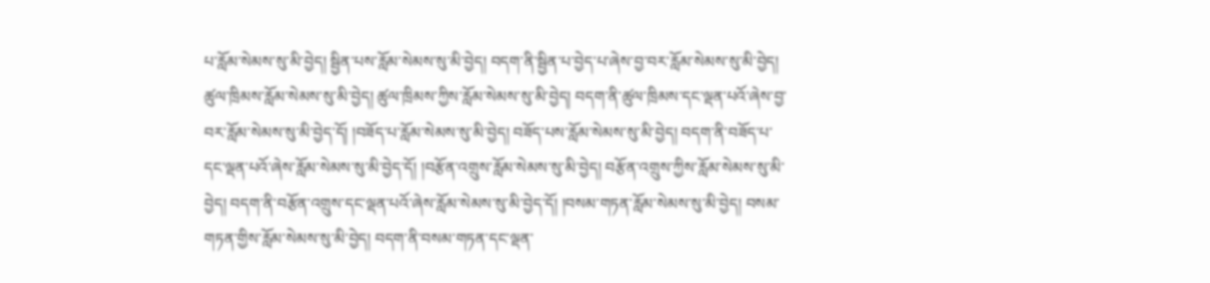པ་རློམ་སེམས་སུ་མི་བྱེད། སྦྱིན་པས་རློམ་སེམས་སུ་མི་བྱེད། བདག་ནི་སྦྱིན་པ་བྱེད་པ་ཞེས་བྱ་བར་རློམ་སེམས་སུ་མི་བྱེད། ཚུལ་ཁྲིམས་རློམ་སེམས་སུ་མི་བྱེད། ཚུལ་ཁྲིམས་ཀྱིས་རློམ་སེམས་སུ་མི་བྱེད། བདག་ནི་ཚུལ་ཁྲིམས་དང་ལྡན་པའོ་ཞེས་བྱ་བར་རློམ་སེམས་སུ་མི་བྱེད་དོ། །བཟོད་པ་རློམ་སེམས་སུ་མི་བྱེད། བཟོད་པས་རློམ་སེམས་སུ་མི་བྱེད། བདག་ནི་བཟོད་པ་དང་ལྡན་པའོ་ཞེས་རློམ་སེམས་སུ་མི་བྱེད་དོ། །བརྩོན་འགྲུས་རློམ་སེམས་སུ་མི་བྱེད། བརྩོན་འགྲུས་ཀྱིས་རློམ་སེམས་སུ་མི་བྱེད། བདག་ནི་བརྩོན་འགྲུས་དང་ལྡན་པའོ་ཞེས་རློམ་སེམས་སུ་མི་བྱེད་དོ། །བསམ་གཏན་རློམ་སེམས་སུ་མི་བྱེད། བསམ་གཏན་གྱིས་རློམ་སེམས་སུ་མི་བྱེད། བདག་ནི་བསམ་གཏན་དང་ལྡན་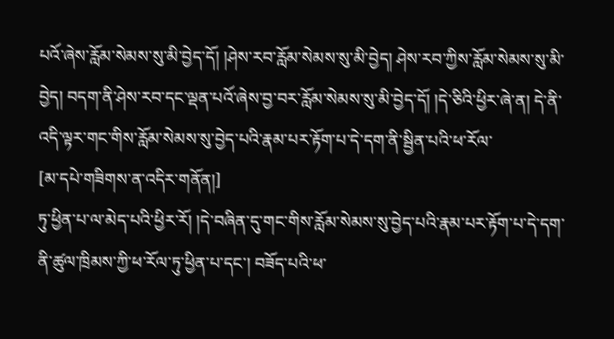པའོ་ཞེས་རློམ་སེམས་སུ་མི་བྱེད་དོ། །ཤེས་རབ་རློམ་སེམས་སུ་མི་བྱེད། ཤེས་རབ་ཀྱིས་རློམ་སེམས་སུ་མི་བྱེད། བདག་ནི་ཤེས་རབ་དང་ལྡན་པའོ་ཞེས་བྱ་བར་རློམ་སེམས་སུ་མི་བྱེད་དོ། །དེ་ཅིའི་ཕྱིར་ཞེ་ན། དེ་ནི་འདི་ལྟར་གང་གིས་རློམ་སེམས་སུ་བྱེད་པའི་རྣམ་པར་རྟོག་པ་དེ་དག་ནི་སྦྱིན་པའི་ཕ་རོལ་
[མ་དཔེ་གཟིགས་ན་འདིར་གནོན།]
ཏུ་ཕྱིན་པ་ལ་མེད་པའི་ཕྱིར་རོ། །དེ་བཞིན་དུ་གང་གིས་རློམ་སེམས་སུ་བྱེད་པའི་རྣམ་པར་རྟོག་པ་དེ་དག་ནི་ཚུལ་ཁྲིམས་ཀྱི་ཕ་རོལ་ཏུ་ཕྱིན་པ་དང་། བཟོད་པའི་ཕ་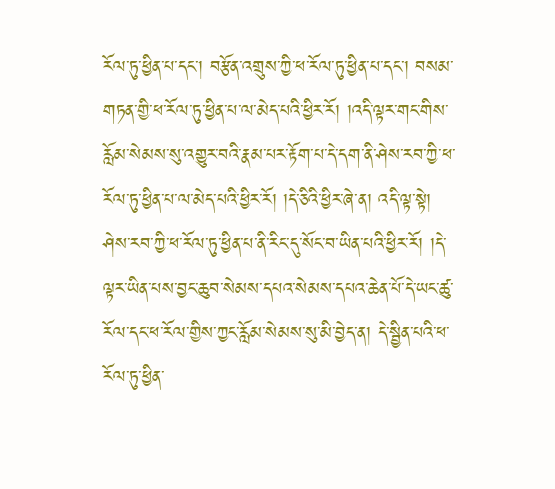རོལ་ཏུ་ཕྱིན་པ་དང་། བརྩོན་འགྲུས་ཀྱི་ཕ་རོལ་ཏུ་ཕྱིན་པ་དང་། བསམ་གཏན་གྱི་ཕ་རོལ་ཏུ་ཕྱིན་པ་ལ་མེད་པའི་ཕྱིར་རོ། །འདི་ལྟར་གང་གིས་རློམ་སེམས་སུ་འགྱུར་བའི་རྣམ་པར་རྟོག་པ་དེ་དག་ནི་ཤེས་རབ་ཀྱི་ཕ་རོལ་ཏུ་ཕྱིན་པ་ལ་མེད་པའི་ཕྱིར་རོ། །དེ་ཅིའི་ཕྱིར་ཞེ་ན། འདི་ལྟ་སྟེ། ཤེས་རབ་ཀྱི་ཕ་རོལ་ཏུ་ཕྱིན་པ་ནི་རིང་དུ་སོང་བ་ཡིན་པའི་ཕྱིར་རོ། །དེ་ལྟར་ཡིན་པས་བྱང་ཆུབ་སེམས་དཔའ་སེམས་དཔའ་ཆེན་པོ་དེ་ཡང་ཚུ་རོལ་དང་ཕ་རོལ་གྱིས་ཀྱང་རློམ་སེམས་སུ་མི་བྱེད་ན། དེ་སྦྱིན་པའི་ཕ་རོལ་ཏུ་ཕྱིན་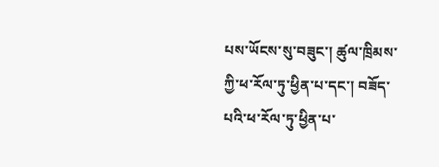པས་ཡོངས་སུ་བཟུང་། ཚུལ་ཁྲིམས་ཀྱི་ཕ་རོལ་ཏུ་ཕྱིན་པ་དང་། བཟོད་པའི་ཕ་རོལ་ཏུ་ཕྱིན་པ་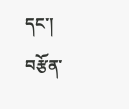དང་། བརྩོན་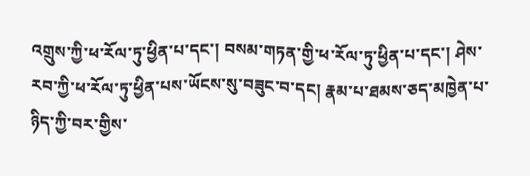འགྲུས་ཀྱི་ཕ་རོལ་ཏུ་ཕྱིན་པ་དང་། བསམ་གཏན་གྱི་ཕ་རོལ་ཏུ་ཕྱིན་པ་དང་། ཤེས་རབ་ཀྱི་ཕ་རོལ་ཏུ་ཕྱིན་པས་ཡོངས་སུ་བཟུང་བ་དང། རྣམ་པ་ཐམས་ཅད་མཁྱེན་པ་ཉིད་ཀྱི་བར་གྱིས་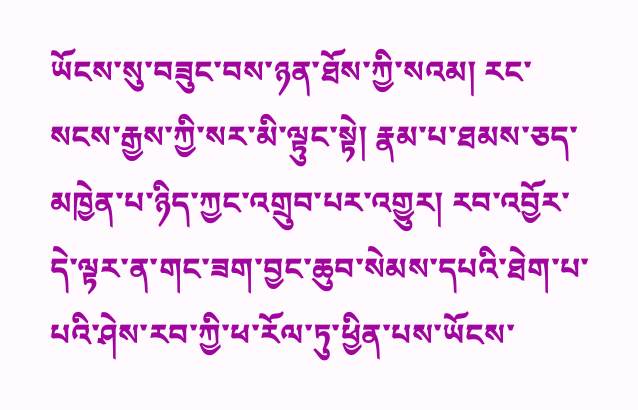ཡོངས་སུ་བཟུང་བས་ཉན་ཐོས་ཀྱི་སའམ། རང་སངས་རྒྱས་ཀྱི་སར་མི་ལྟུང་སྟེ། རྣམ་པ་ཐམས་ཅད་མཁྱེན་པ་ཉིད་ཀྱང་འགྲུབ་པར་འགྱུར། རབ་འབྱོར་དེ་ལྟར་ན་གང་ཟག་བྱང་ཆུབ་སེམས་དཔའི་ཐེག་པ་པའི་ཤེས་རབ་ཀྱི་ཕ་རོལ་ཏུ་ཕྱིན་པས་ཡོངས་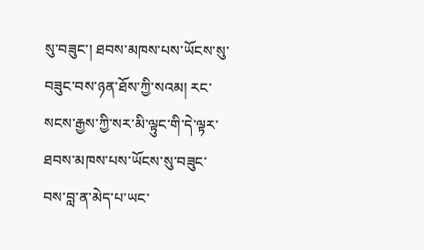སུ་བཟུང་། ཐབས་མཁས་པས་ཡོངས་སུ་བཟུང་བས་ཉན་ཐོས་ཀྱི་སའམ། རང་སངས་རྒྱས་ཀྱི་སར་མི་ལྟུང་གི་དེ་ལྟར་ཐབས་མཁས་པས་ཡོངས་སུ་བཟུང་བས་བླ་ན་མེད་པ་ཡང་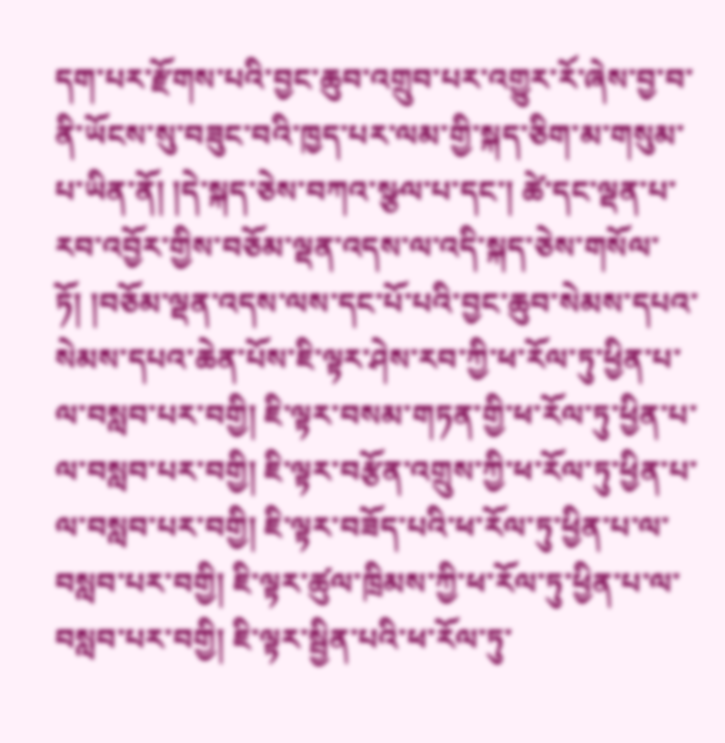དག་པར་རྫོགས་པའི་བྱང་ཆུབ་འགྲུབ་པར་འགྱུར་རོ་ཞེས་བྱ་བ་ནི་ཡོངས་སུ་བཟུང་བའི་ཁྱད་པར་ལམ་གྱི་སྐད་ཅིག་མ་གསུམ་པ་ཡིན་ནོ། །དེ་སྐད་ཅེས་བཀའ་སྩལ་པ་དང་། ཚེ་དང་ལྡན་པ་རབ་འབྱོར་གྱིས་བཅོམ་ལྡན་འདས་ལ་འདི་སྐད་ཅེས་གསོལ་ཏོ། །བཅོམ་ལྡན་འདས་ལས་དང་པོ་པའི་བྱང་ཆུབ་སེམས་དཔའ་སེམས་དཔའ་ཆེན་པོས་ཇི་ལྟར་ཤེས་རབ་ཀྱི་ཕ་རོལ་ཏུ་ཕྱིན་པ་ལ་བསླབ་པར་བགྱི། ཇི་ལྟར་བསམ་གཏན་གྱི་ཕ་རོལ་ཏུ་ཕྱིན་པ་ལ་བསླབ་པར་བགྱི། ཇི་ལྟར་བརྩོན་འགྲུས་ཀྱི་ཕ་རོལ་ཏུ་ཕྱིན་པ་ལ་བསླབ་པར་བགྱི། ཇི་ལྟར་བཟོད་པའི་ཕ་རོལ་ཏུ་ཕྱིན་པ་ལ་བསླབ་པར་བགྱི། ཇི་ལྟར་ཚུལ་ཁྲིམས་ཀྱི་ཕ་རོལ་ཏུ་ཕྱིན་པ་ལ་བསླབ་པར་བགྱི། ཇི་ལྟར་སྦྱིན་པའི་ཕ་རོལ་ཏུ་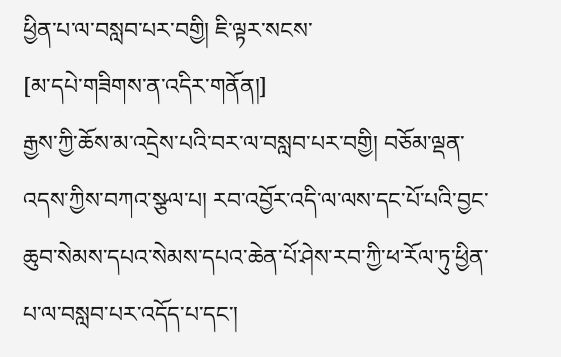ཕྱིན་པ་ལ་བསླབ་པར་བགྱི། ཇི་ལྟར་སངས་
[མ་དཔེ་གཟིགས་ན་འདིར་གནོན།]
རྒྱས་ཀྱི་ཆོས་མ་འདྲེས་པའི་བར་ལ་བསླབ་པར་བགྱི། བཅོམ་ལྡན་འདས་ཀྱིས་བཀའ་སྩལ་པ། རབ་འབྱོར་འདི་ལ་ལས་དང་པོ་པའི་བྱང་ཆུབ་སེམས་དཔའ་སེམས་དཔའ་ཆེན་པོ་ཤེས་རབ་ཀྱི་ཕ་རོལ་ཏུ་ཕྱིན་པ་ལ་བསླབ་པར་འདོད་པ་དང་།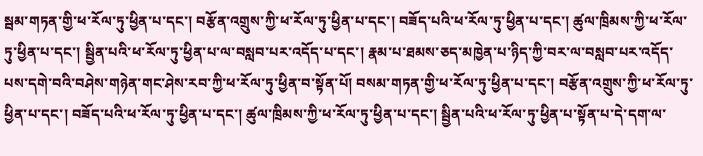སྦམ་གཏན་གྱི་ཕ་རོལ་ཏུ་ཕྱིན་པ་དང་། བརྩོན་འགྲུས་ཀྱི་ཕ་རོལ་ཏུ་ཕྱིན་པ་དང་། བཟོད་པའི་ཕ་རོལ་ཏུ་ཕྱིན་པ་དང་། ཚུལ་ཁྲིམས་ཀྱི་ཕ་རོལ་ཏུ་ཕྱིན་པ་དང་། སྦྱིན་པའི་ཕ་རོལ་ཏུ་ཕྱིན་པ་ལ་བསླབ་པར་འདོད་པ་དང་། རྣམ་པ་ཐམས་ཅད་མཁྱེན་པ་ཉིད་ཀྱི་བར་ལ་བསླབ་པར་འདོད་པས་དགེ་བའི་བཤེས་གཉེན་གང་ཤེས་རབ་ཀྱི་ཕ་རོལ་ཏུ་ཕྱིན་བ་སྟོན་པོ། བསམ་གཏན་གྱི་ཕ་རོལ་ཏུ་ཕྱིན་པ་དང་། བརྩོན་འགྲུས་ཀྱི་ཕ་རོལ་ཏུ་ཕྱིན་པ་དང་། བཟོད་པའི་ཕ་རོལ་ཏུ་ཕྱིན་པ་དང་། ཚུལ་ཁྲིམས་ཀྱི་ཕ་རོལ་ཏུ་ཕྱིན་པ་དང་། སྦྱིན་པའི་ཕ་རོལ་ཏུ་ཕྱིན་པ་སྟོན་པ་དེ་དག་ལ་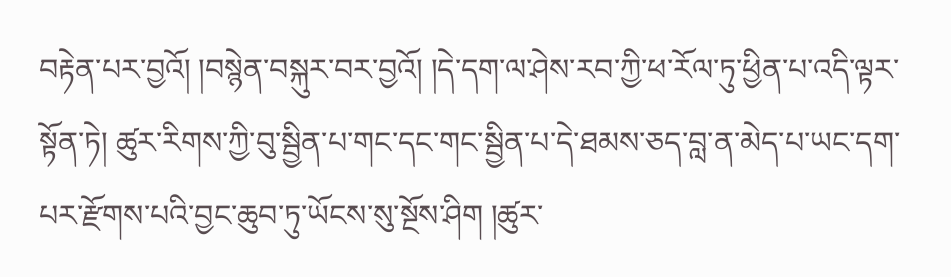བརྟེན་པར་བྱའོ། །བསྙེན་བསྐུར་བར་བྱའོ། །དེ་དག་ལ་ཤེས་རབ་ཀྱི་ཕ་རོལ་ཏུ་ཕྱིན་པ་འདི་ལྟར་སྟོན་ཏེ། ཚུར་རིགས་ཀྱི་བུ་སྦྱིན་པ་གང་དང་གང་སྦྱིན་པ་དེ་ཐམས་ཅད་བླ་ན་མེད་པ་ཡང་དག་པར་རྫོགས་པའི་བྱང་ཆུབ་ཏུ་ཡོངས་སུ་སྔོས་ཤིག །ཚུར་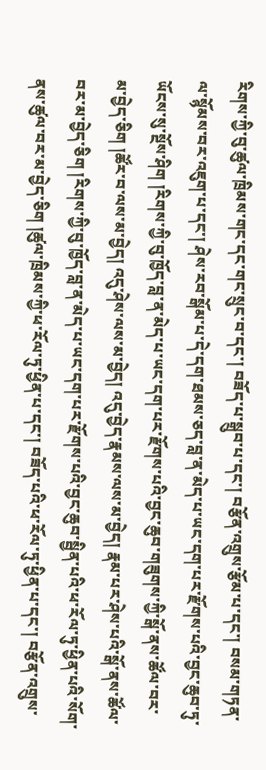རིགས་ཀྱི་བུ་ཚུལ་ཁྲིམས་གང་དང་གང་སྲུང་བ་དང་། བཟོད་པ་སྒྲུབ་པ་དང་། བརྩོན་འགྲུས་རྩོམ་པ་དང་། བསམ་གཏན་ལ་སྙོམས་བར་འཇུག་པ་དང་། ཤེས་རབ་སྒོམ་པ་དེ་དག་ཐམས་ཅད་བླ་ན་མེད་པ་ཡང་དག་པར་རྫོགས་པའི་བྱང་ཆུབ་ཏུ་ཡོངས་སུ་སྔོས་ཤིག །རིགས་ཀྱི་བུ་ཁྱོད་བླ་ན་མེད་པ་ཡང་དག་པར་རྫོགས་པའི་བྱང་ཆུབ་གཟུགས་ཀྱི་སྒོ་ནས་ཚོལ་བར་མ་བྱེད་ཅིག །ཚོར་བ་ལས་མ་བྱེད། འདུ་ཤེས་ལས་མ་བྱེད། འདུ་བྱེད་རྣམས་ལས་མ་བྱེད། རྣམ་པར་ཤེས་པའི་སྒོ་ནས་ཚོལ་བར་མ་བྱེད་ཅིག །རིགས་ཀྱི་བུ་ཁྱོད་བླ་ན་མེད་པ་ཡང་དག་པར་རྫོགས་པའི་བྱང་ཆུབ་སྦྱིན་པའི་ཕ་རོལ་ཏུ་ཕྱིན་པའི་སོག་ནས་ཚུལ་བར་མ་བྱེད་ཅིག །ཚུལ་ཁྲིམས་ཀྱི་ཕ་རོལ་ཏུ་ཕྱིན་པ་དང་། བཟོད་པའི་ཕ་རོལ་ཏུ་ཕྱིན་པ་དང་། བརྩོན་འགྲུས་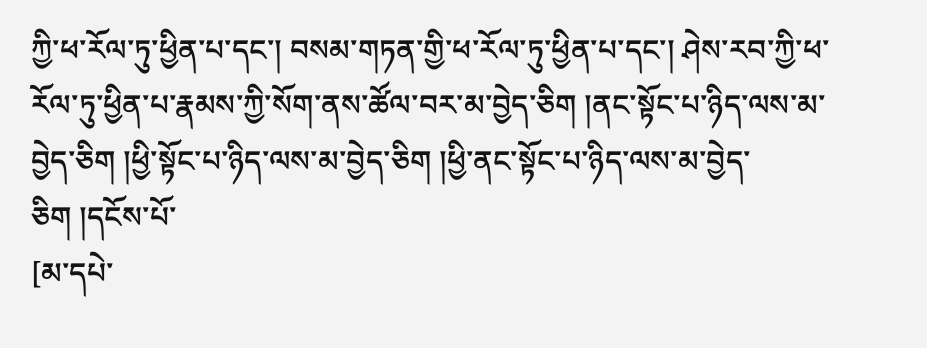ཀྱི་ཕ་རོལ་ཏུ་ཕྱིན་པ་དང་། བསམ་གཏན་གྱི་ཕ་རོལ་ཏུ་ཕྱིན་པ་དང་། ཤེས་རབ་ཀྱི་ཕ་རོལ་ཏུ་ཕྱིན་པ་རྣམས་ཀྱི་སོག་ནས་ཚོལ་བར་མ་བྱེད་ཅིག །ནང་སྟོང་པ་ཉིད་ལས་མ་བྱེད་ཅིག །ཕྱི་སྟོང་པ་ཉིད་ལས་མ་བྱེད་ཅིག །ཕྱི་ནང་སྟོང་པ་ཉིད་ལས་མ་བྱེད་ཅིག །དངོས་པོ་
[མ་དཔེ་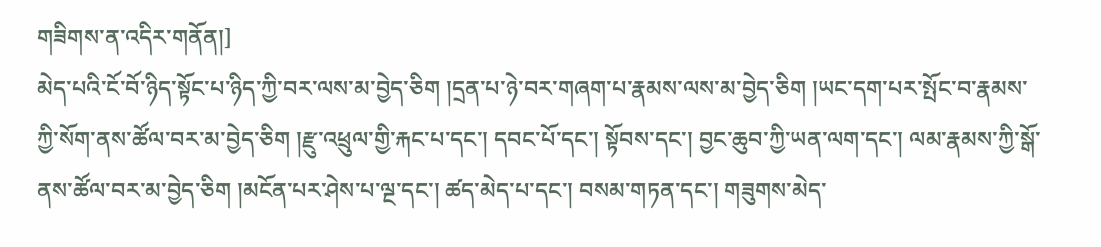གཟིགས་ན་འདིར་གནོན།]
མེད་པའི་ངོ་བོ་ཉིད་སྟོང་པ་ཉིད་ཀྱི་བར་ལས་མ་བྱེད་ཅིག །དྲན་པ་ཉེ་བར་གཞག་པ་རྣམས་ལས་མ་བྱེད་ཅིག །ཡང་དག་པར་སྤོང་བ་རྣམས་ཀྱི་སོག་ནས་ཚོལ་བར་མ་བྱེད་ཅིག །རྫུ་འཕྲུལ་གྱི་རྐང་པ་དང་། དབང་པོ་དང་། སྟོབས་དང་། བྱང་ཆུབ་ཀྱི་ཡན་ལག་དང་། ལམ་རྣམས་ཀྱི་སྒོ་ནས་ཚོལ་བར་མ་བྱེད་ཅིག །མངོན་པར་ཤེས་པ་ལྔ་དང་། ཚད་མེད་པ་དང་། བསམ་གཏན་དང་། གཟུགས་མེད་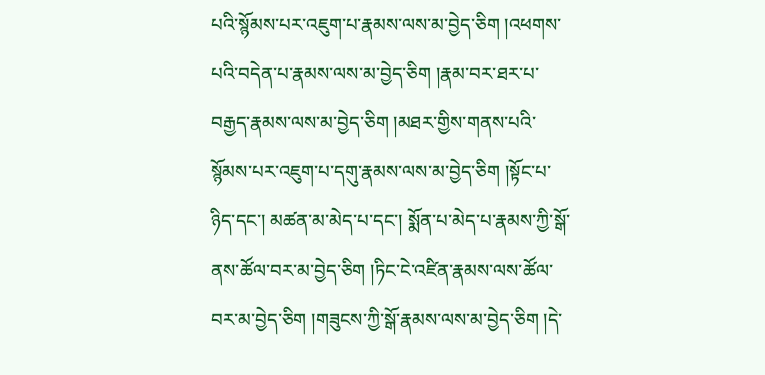པའི་སྙོམས་པར་འཇུག་པ་རྣམས་ལས་མ་བྱེད་ཅིག །འཕགས་པའི་བདེན་པ་རྣམས་ལས་མ་བྱེད་ཅིག །རྣམ་བར་ཐར་པ་བརྒྱད་རྣམས་ལས་མ་བྱེད་ཅིག །མཐར་གྱིས་གནས་པའི་སྙོམས་པར་འཇུག་པ་དགུ་རྣམས་ལས་མ་བྱེད་ཅིག །སྟོང་པ་ཉིད་དང་། མཚན་མ་མེད་པ་དང་། སྨོན་པ་མེད་པ་རྣམས་ཀྱི་སྒོ་ནས་ཚོལ་བར་མ་བྱེད་ཅིག །ཏིང་ངེ་འཛིན་རྣམས་ལས་ཚོལ་བར་མ་བྱེད་ཅིག །གཟུངས་ཀྱི་སྒོ་རྣམས་ལས་མ་བྱེད་ཅིག །དེ་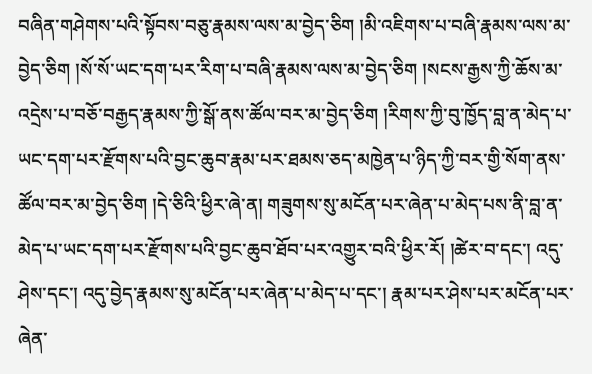བཞིན་གཤེགས་པའི་སྟོབས་བཅུ་རྣམས་ལས་མ་བྱེད་ཅིག །མི་འཇིགས་པ་བཞི་རྣམས་ལས་མ་བྱེད་ཅིག །སོ་སོ་ཡང་དག་པར་རིག་པ་བཞི་རྣམས་ལས་མ་བྱེད་ཅིག །སངས་རྒྱས་ཀྱི་ཆོས་མ་འདྲེས་པ་བཅོ་བརྒྱད་རྣམས་ཀྱི་སྒོ་ནས་ཚོལ་བར་མ་བྱེད་ཅིག །རིགས་ཀྱི་བུ་ཁྱོད་བླ་ན་མེད་པ་ཡང་དག་པར་རྫོགས་པའི་བྱང་ཆུབ་རྣམ་པར་ཐམས་ཅད་མཁྱེན་པ་ཉིད་ཀྱི་བར་གྱི་སོག་ནས་ཚོལ་བར་མ་བྱེད་ཅིག །དེ་ཅིའི་ཕྱིར་ཞེ་ན། གཟུགས་སུ་མངོན་པར་ཞེན་པ་མེད་པས་ནི་བླ་ན་མེད་པ་ཡང་དག་པར་རྫོགས་པའི་བྱང་ཆུབ་ཐོབ་པར་འགྱུར་བའི་ཕྱིར་རོ། །ཚེར་བ་དང་། འདུ་ཤེས་དང་། འདུ་བྱེད་རྣམས་སུ་མངོན་པར་ཞེན་པ་མེད་པ་དང་། རྣམ་པར་ཤེས་པར་མངོན་པར་ཞེན་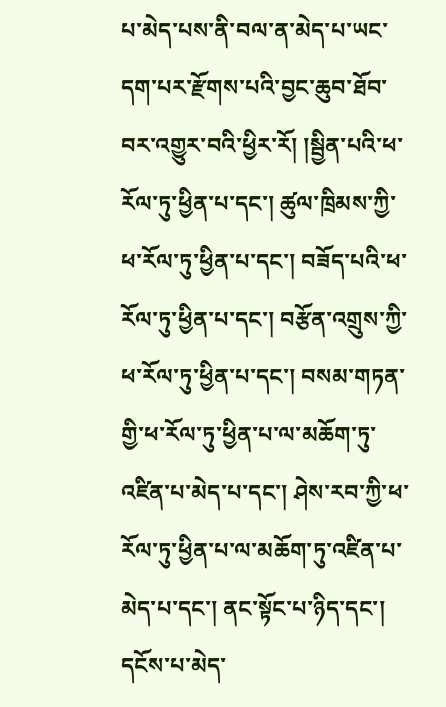པ་མེད་པས་ནི་བལ་ན་མེད་པ་ཡང་དག་པར་རྫོགས་པའི་བྱང་ཆུབ་ཐོབ་བར་འགྱུར་བའི་ཕྱིར་རོ། །སྦྱིན་པའི་ཕ་རོལ་ཏུ་ཕྱིན་པ་དང་། ཚུལ་ཁྲིམས་ཀྱི་ཕ་རོལ་ཏུ་ཕྱིན་པ་དང་། བཟོད་པའི་ཕ་རོལ་ཏུ་ཕྱིན་པ་དང་། བརྩོན་འགྲུས་ཀྱི་ཕ་རོལ་ཏུ་ཕྱིན་པ་དང་། བསམ་གཏན་གྱི་ཕ་རོལ་ཏུ་ཕྱིན་པ་ལ་མཆོག་ཏུ་འཛིན་པ་མེད་པ་དང་། ཤེས་རབ་ཀྱི་ཕ་རོལ་ཏུ་ཕྱིན་པ་ལ་མཆོག་ཏུ་འཛིན་པ་མེད་པ་དང་། ནང་སྟོང་པ་ཉིད་དང་། དངོས་པ་མེད་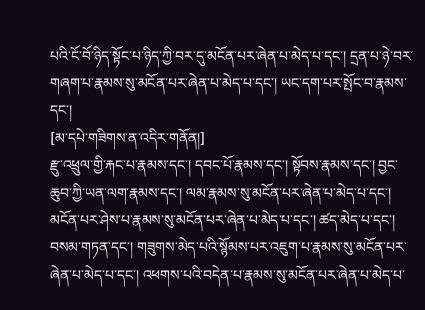པའི་ངོ་བོ་ཉིད་སྟོང་པ་ཉིད་ཀྱི་བར་དུ་མངོན་པར་ཞེན་པ་མེད་པ་དང་། དྲན་པ་ཉེ་བར་གཞག་པ་རྣམས་སུ་མངོན་པར་ཞེན་པ་མེད་པ་དང་། ཡང་དག་པར་སྤོང་བ་རྣམས་དང་།
[མ་དཔེ་གཟིགས་ན་འདིར་གནོན།]
རྫུ་འཕྲུལ་གྱི་རྐང་པ་རྣམས་དང་། དབང་པོ་རྣམས་དང་། སྟོབས་རྣམས་དང་། བྱང་ཆུབ་ཀྱི་ཡན་ལག་རྣམས་དང་། ལམ་རྣམས་སུ་མངོན་པར་ཞེན་པ་མེད་པ་དང་། མངོན་པར་ཤེས་པ་རྣམས་སུ་མངོན་པར་ཞེན་པ་མེད་པ་དང་། ཚད་མེད་པ་དང་། བསམ་གཏན་དང་། གཟུགས་མེད་པའི་སྙོམས་པར་འཇུག་པ་རྣམས་སུ་མངོན་པར་ཞེན་པ་མེད་པ་དང་། འཕགས་པའི་བདེན་པ་རྣམས་སུ་མངོན་པར་ཞེན་པ་མེད་པ་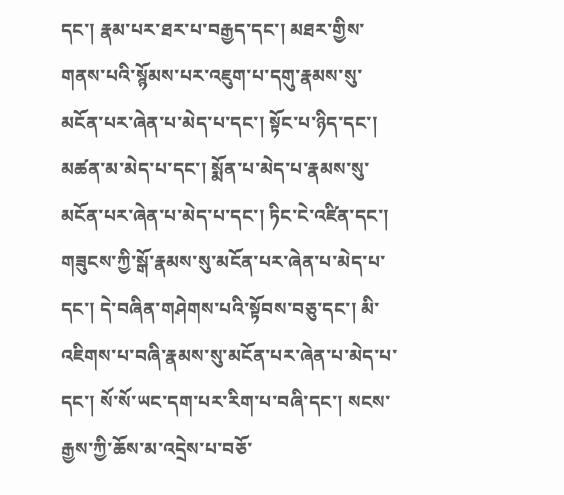དང་། རྣམ་པར་ཐར་པ་བརྒྱད་དང་། མཐར་གྱིས་གནས་པའི་སྙོམས་པར་འཇུག་པ་དགུ་རྣམས་སུ་མངོན་པར་ཞེན་པ་མེད་པ་དང་། སྟོང་པ་ཉིད་དང་། མཚན་མ་མེད་པ་དང་། སྨོན་པ་མེད་པ་རྣམས་སུ་མངོན་པར་ཞེན་པ་མེད་པ་དང་། ཏིང་ངེ་འཛིན་དང་། གཟུངས་ཀྱི་སྒོ་རྣམས་སུ་མངོན་པར་ཞེན་པ་མེད་པ་དང་། དེ་བཞིན་གཤེགས་པའི་སྟོབས་བཅུ་དང་། མི་འཇིགས་པ་བཞི་རྣམས་སུ་མངོན་པར་ཞེན་པ་མེད་པ་དང་། སོ་སོ་ཡང་དག་པར་རིག་པ་བཞི་དང་། སངས་རྒྱས་ཀྱི་ཆོས་མ་འདྲེས་པ་བཅོ་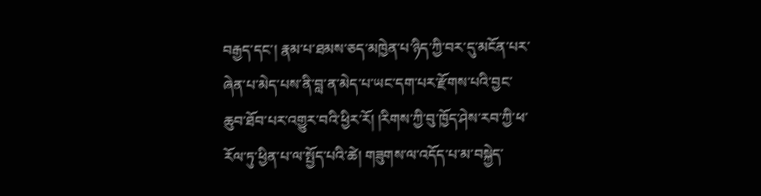བརྒྱད་དང་། རྣམ་པ་ཐམས་ཅད་མཁྱེན་པ་ཉིད་ཀྱི་བར་དུ་མངོན་པར་ཞེན་པ་མེད་པས་ནི་བླ་ན་མེད་པ་ཡང་དག་པར་རྫོགས་པའི་བྱང་ཆུབ་ཐོབ་པར་འགྱུར་བའི་ཕྱིར་རོ། །རིགས་ཀྱི་བུ་ཁྱོད་ཤེས་རབ་ཀྱི་ཕ་རོལ་ཏུ་ཕྱིན་པ་ལ་སྤྱོད་པའི་ཚེ། གཟུགས་ལ་འདོད་པ་མ་བསྐྱེད་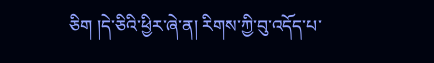ཅིག །དེ་ཅིའི་ཕྱིར་ཞེ་ན། རིགས་ཀྱི་བུ་འདོད་པ་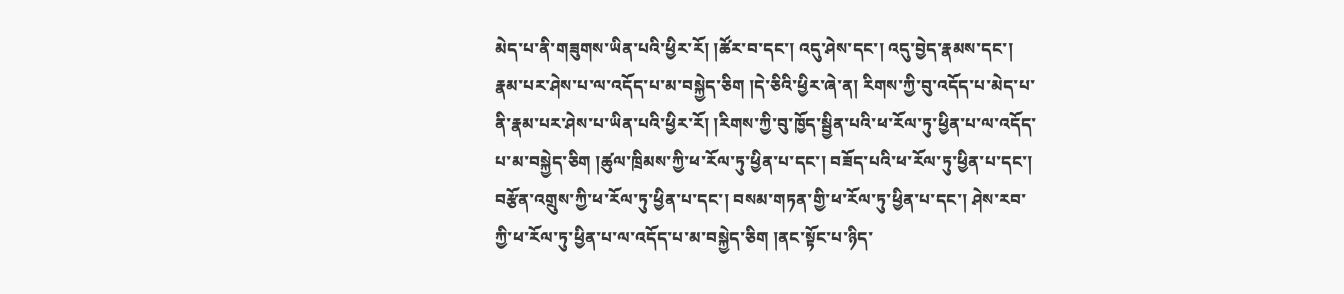མེད་པ་ནི་གཟུགས་ཡིན་པའི་ཕྱིར་རོ། །ཚོར་བ་དང་། འདུ་ཤེས་དང་། འདུ་བྱེད་རྣམས་དང་། རྣམ་པར་ཤེས་པ་ལ་འདོད་པ་མ་བསྐྱེད་ཅིག །དེ་ཅིའི་ཕྱིར་ཞེ་ན། རིགས་ཀྱི་བུ་འདོད་པ་མེད་པ་ནི་རྣམ་པར་ཤེས་པ་ཡིན་པའི་ཕྱིར་རོ། །རིགས་ཀྱི་བུ་ཁྱོད་སྦྱིན་པའི་ཕ་རོལ་ཏུ་ཕྱིན་པ་ལ་འདོད་པ་མ་བསྐྱེད་ཅིག །ཚུལ་ཁྲིམས་ཀྱི་ཕ་རོལ་ཏུ་ཕྱིན་པ་དང་། བཟོད་པའི་ཕ་རོལ་ཏུ་ཕྱིན་པ་དང་། བརྩོན་འགྲུས་ཀྱི་ཕ་རོལ་ཏུ་ཕྱིན་པ་དང་། བསམ་གཏན་གྱི་ཕ་རོལ་ཏུ་ཕྱིན་པ་དང་། ཤེས་རབ་ཀྱི་ཕ་རོལ་ཏུ་ཕྱིན་པ་ལ་འདོད་པ་མ་བསྐྱེད་ཅིག །ནང་སྟོང་པ་ཉིད་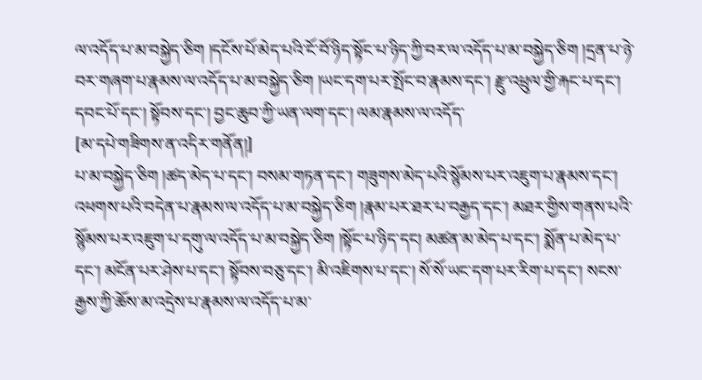ལ་འདོད་པ་མ་བསྐྱེད་ཅིག །དངོས་པོ་མེད་པའི་ངོ་བོ་ཉིད་སྟོང་པ་ཉིད་ཀྱི་བར་ལ་འདོད་པ་མ་བསྐྱེད་ཅིག །དྲན་པ་ཉེ་བར་གཞག་པ་རྣམས་ལ་འདོད་པ་མ་བསྐྱེད་ཅིག །ཡང་དག་པར་སྤོང་བ་རྣམས་དང་། རྫུ་འཕྲུལ་གྱི་རྐང་པ་དང་། དབང་པོ་དང་། སྟོབས་དང་། བྱང་ཆུབ་ཀྱི་ཡན་ལག་དང་། ལམ་རྣམས་ལ་འདོད་
[མ་དཔེ་གཟིགས་ན་འདིར་གནོན།]
པ་མ་བསྐྱེད་ཅིག །ཚད་མེད་པ་དང་། བསམ་གཏན་དང་། གཟུགས་མེད་པའི་སྙོམས་པར་འཇུག་པ་རྣམས་དང་། འཕགས་པའི་བདེན་པ་རྣམས་ལ་འདོད་པ་མ་བསྐྱེད་ཅིག །རྣམ་པར་ཐར་པ་བརྒྱད་དང་། མཐར་གྱིས་གནས་པའི་སྙོམས་པར་འཇུག་པ་དགུ་ལ་འདོད་པ་མ་བསྐྱེད་ཅིག །སྟོང་པ་ཉིད་དང། མཚན་མ་མེད་པ་དང་། སྨོན་པ་མེད་པ་དང་། མངོན་པར་ཤེས་པ་དང་། སྟོབས་བཅུ་དང་། མི་འཇིགས་པ་དང་། སོ་སོ་ཡང་དག་པར་རིག་པ་དང་། སངས་རྒྱས་ཀྱི་ཆོས་མ་འདྲེས་པ་རྣམས་ལ་འདོད་པ་མ་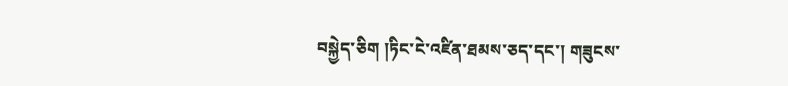བསྐྱེད་ཅིག །ཏིང་ངེ་འཛིན་ཐམས་ཅད་དང་། གཟུངས་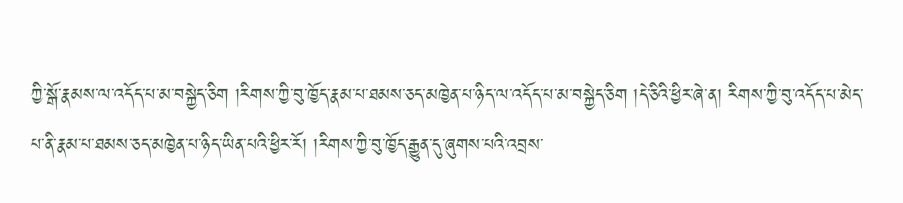ཀྱི་སྒོ་རྣམས་ལ་འདོད་པ་མ་བསྐྱེད་ཅིག །རིགས་ཀྱི་བུ་ཁྱོད་རྣམ་པ་ཐམས་ཅད་མཁྱེན་པ་ཉིད་ལ་འདོད་པ་མ་བསྐྱེད་ཅིག །དེ་ཅིའི་ཕྱིར་ཞེ་ན། རིགས་ཀྱི་བུ་འདོད་པ་མེད་པ་ནི་རྣམ་པ་ཐམས་ཅད་མཁྱེན་པ་ཉིད་ཡིན་པའི་ཕྱིར་རོ། །རིགས་ཀྱི་བུ་ཁྱོད་རྒྱུན་དུ་ཞུགས་པའི་འབྲས་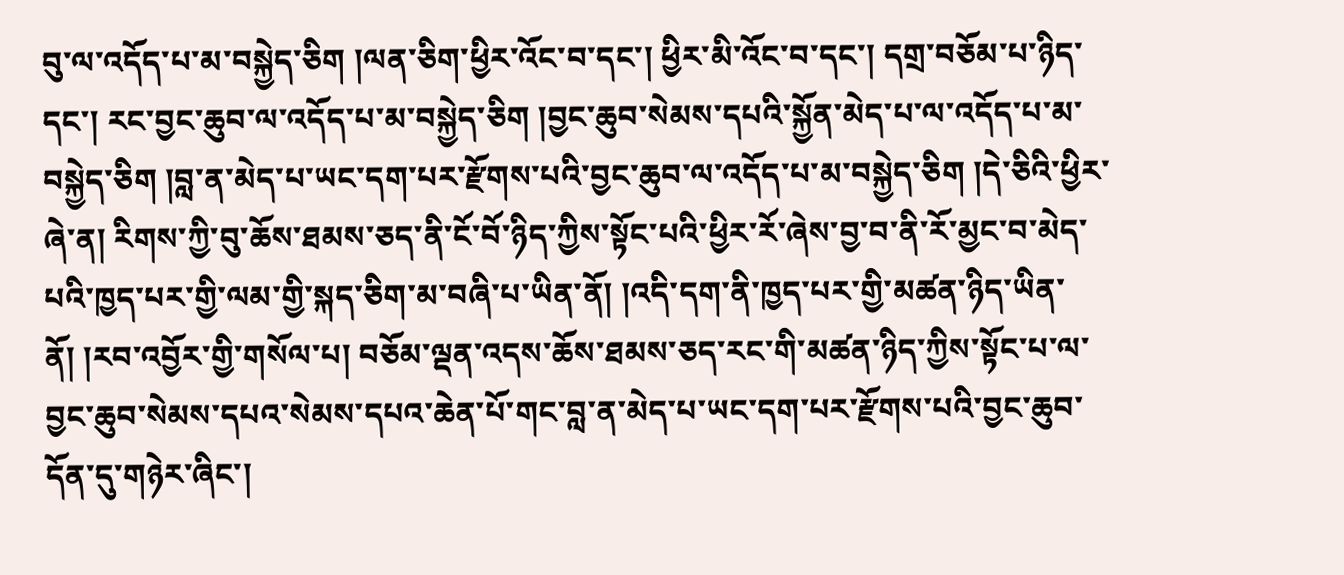བུ་ལ་འདོད་པ་མ་བསྐྱེད་ཅིག །ལན་ཅིག་ཕྱིར་འོང་བ་དང་། ཕྱིར་མི་འོང་བ་དང་། དགྲ་བཅོམ་པ་ཉིད་དང་། རང་བྱང་ཆུབ་ལ་འདོད་པ་མ་བསྐྱེད་ཅིག །བྱང་ཆུབ་སེམས་དཔའི་སྐྱོན་མེད་པ་ལ་འདོད་པ་མ་བསྐྱེད་ཅིག །བླ་ན་མེད་པ་ཡང་དག་པར་རྫོགས་པའི་བྱང་ཆུབ་ལ་འདོད་པ་མ་བསྐྱེད་ཅིག །དེ་ཅིའི་ཕྱིར་ཞེ་ན། རིགས་ཀྱི་བུ་ཆོས་ཐམས་ཅད་ནི་ངོ་བོ་ཉིད་ཀྱིས་སྟོང་པའི་ཕྱིར་རོ་ཞེས་བྱ་བ་ནི་རོ་མྱང་བ་མེད་པའི་ཁྱད་པར་གྱི་ལམ་གྱི་སྐད་ཅིག་མ་བཞི་པ་ཡིན་ནོ། །འདི་དག་ནི་ཁྱད་པར་གྱི་མཚན་ཉིད་ཡིན་ནོ། །རབ་འབྱོར་གྱི་གསོལ་པ། བཅོམ་ལྡན་འདས་ཆོས་ཐམས་ཅད་རང་གི་མཚན་ཉིད་ཀྱིས་སྟོང་པ་ལ་བྱང་ཆུབ་སེམས་དཔའ་སེམས་དཔའ་ཆེན་པོ་གང་བླ་ན་མེད་པ་ཡང་དག་པར་རྫོགས་པའི་བྱང་ཆུབ་དོན་དུ་གཉེར་ཞིང་།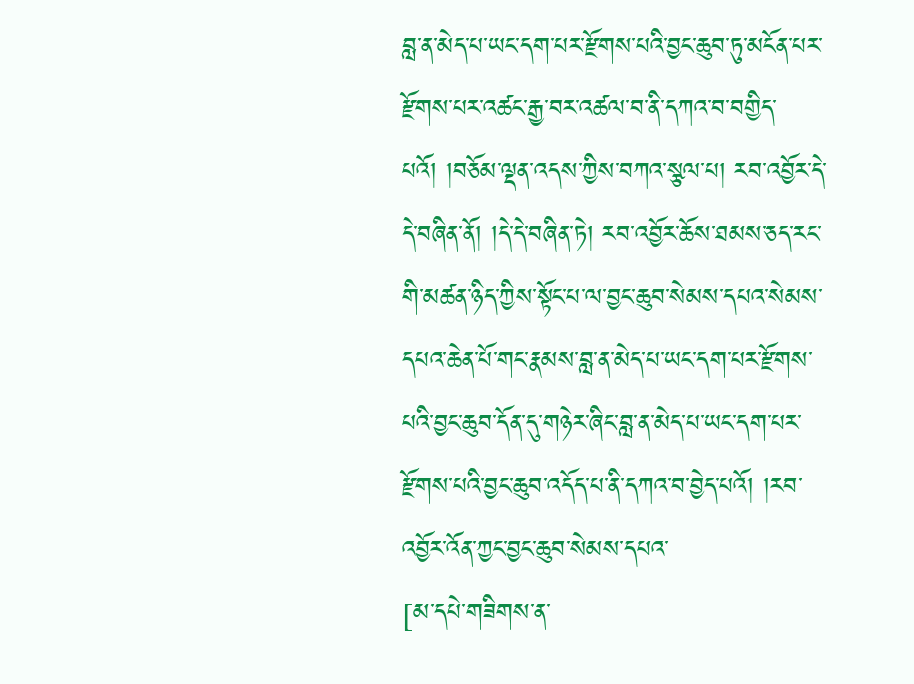བླ་ན་མེད་པ་ཡང་དག་པར་རྫོགས་པའི་བྱང་ཆུབ་ཏུ་མངོན་པར་རྫོགས་པར་འཚང་རྒྱ་བར་འཚལ་བ་ནི་དཀའ་བ་བགྱིད་པའོ། །བཅོམ་ལྡན་འདས་ཀྱིས་བཀའ་སྩལ་པ། རབ་འབྱོར་དེ་དེ་བཞིན་ནོ། །དེ་དེ་བཞིན་ཏེ། རབ་འབྱོར་ཆོས་ཐམས་ཅད་རང་གི་མཚན་ཉིད་ཀྱིས་སྟོང་པ་ལ་བྱང་ཆུབ་སེམས་དཔའ་སེམས་དཔའ་ཆེན་པོ་གང་རྣམས་བླ་ན་མེད་པ་ཡང་དག་པར་རྫོགས་པའི་བྱང་ཆུབ་དོན་དུ་གཉེར་ཞིང་བླ་ན་མེད་པ་ཡང་དག་པར་རྫོགས་པའི་བྱང་ཆུབ་འདོད་པ་ནི་དཀའ་བ་བྱེད་པའོ། །རབ་འབྱོར་འོན་ཀྱང་བྱང་ཆུབ་སེམས་དཔའ་
[མ་དཔེ་གཟིགས་ན་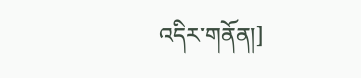འདིར་གནོན།]